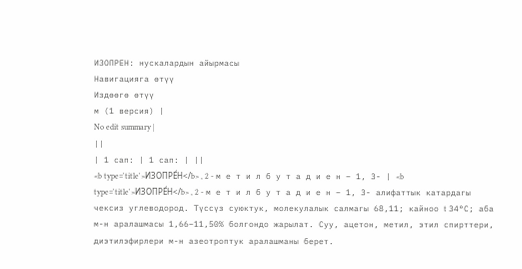ИЗОПРЕН: нускалардын айырмасы
Навигацияга өтүү
Издөөгө өтүү
м (1 версия) |
No edit summary |
||
| 1 сап: | 1 сап: | ||
<b type='title'>ИЗОПРЕ́Н</b> , 2 - м е т и л б у т а д и е н – 1, 3- | <b type='title'>ИЗОПРЕ́Н</b> , 2 - м е т и л б у т а д и е н – 1, 3- алифаттык катардагы чексиз углеводород. Түссүз суюктук, молекулалык салмагы 68,11; кайноо t 34°С; аба м-н аралашмасы 1,66–11,50% болгондо жарылат. Суу, ацетон, метил, этил спирттери, диэтилэфирлери м-н азеотроптук аралашманы берет.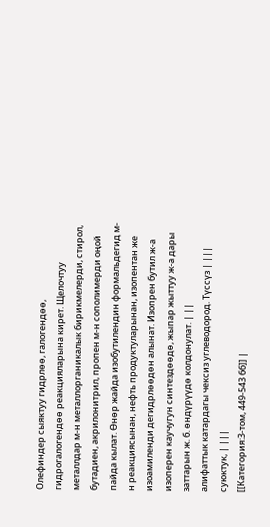Олефиндер сыяктуу гидрлөө, галогендөө, гидрогалогендөө реакцияларына кирет. Щелочтуу металлдар м-н металлорганикалык бирикмелерди, стирол, бутадиен, акрилонитрил, пропен м-н сополимерди оңой пайда кылат. Өнөр жайда изобутилендин формальдегид м-н реакциясынан, нефть продуктуларынан, изопентан же изоамиленди дегидрлөөдөн алынат. Изопрен бутил ж-а изоперен каучугун синтездөөдө, жыпар жыттуу ж-а дары заттарын ж. б. өндүрүүдө колдонулат. | ||
алифаттык катардагы чексиз углеводород. Түссүз | |||
суюктук, | |||
[[Категория:3-том, 449-543 бб]] |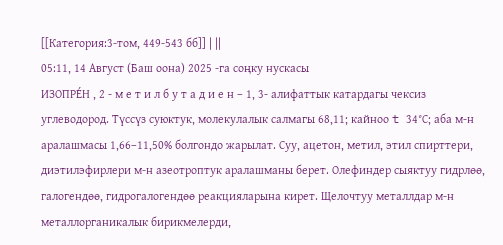[[Категория:3-том, 449-543 бб]] | ||
05:11, 14 Август (Баш оона) 2025 -га соңку нускасы
ИЗОПРЕ́Н , 2 - м е т и л б у т а д и е н – 1, 3- алифаттык катардагы чексиз углеводород. Түссүз суюктук, молекулалык салмагы 68,11; кайноо t 34°С; аба м-н аралашмасы 1,66–11,50% болгондо жарылат. Суу, ацетон, метил, этил спирттери, диэтилэфирлери м-н азеотроптук аралашманы берет. Олефиндер сыяктуу гидрлөө, галогендөө, гидрогалогендөө реакцияларына кирет. Щелочтуу металлдар м-н металлорганикалык бирикмелерди,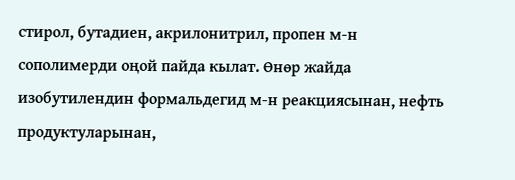стирол, бутадиен, акрилонитрил, пропен м-н сополимерди оңой пайда кылат. Өнөр жайда изобутилендин формальдегид м-н реакциясынан, нефть продуктуларынан,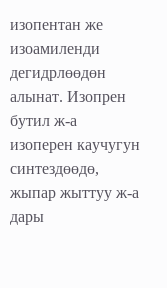изопентан же изоамиленди дегидрлөөдөн алынат. Изопрен бутил ж-а изоперен каучугун синтездөөдө, жыпар жыттуу ж-а дары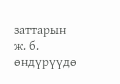заттарын ж. б. өндүрүүдө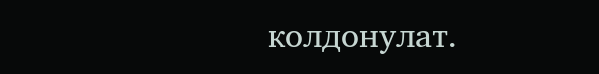колдонулат.